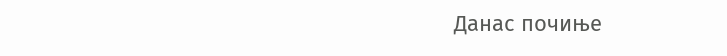Данас почиње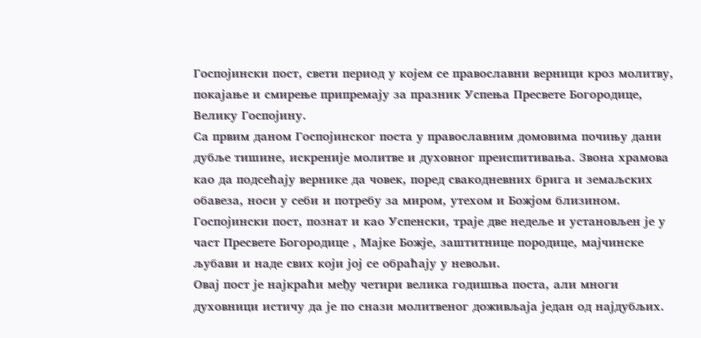Госпојински пост, свети период у којем се православни верници кроз молитву, покајање и смирење припремају за празник Успења Пресвете Богородице, Велику Госпојину.
Са првим даном Госпојинског поста у православним домовима почињу дани дубље тишине, искреније молитве и духовног преиспитивања. Звона храмова као да подсећају вернике да човек, поред свакодневних брига и земаљских обавеза, носи у себи и потребу за миром, утехом и Божјом близином.
Госпојински пост, познат и као Успенски, траје две недеље и установљен је у част Пресвете Богородице , Мајке Божје, заштитнице породице, мајчинске љубави и наде свих који јој се обраћају у невољи.
Овај пост је најкраћи међу четири велика годишња поста, али многи духовници истичу да је по снази молитвеног доживљаја један од најдубљих.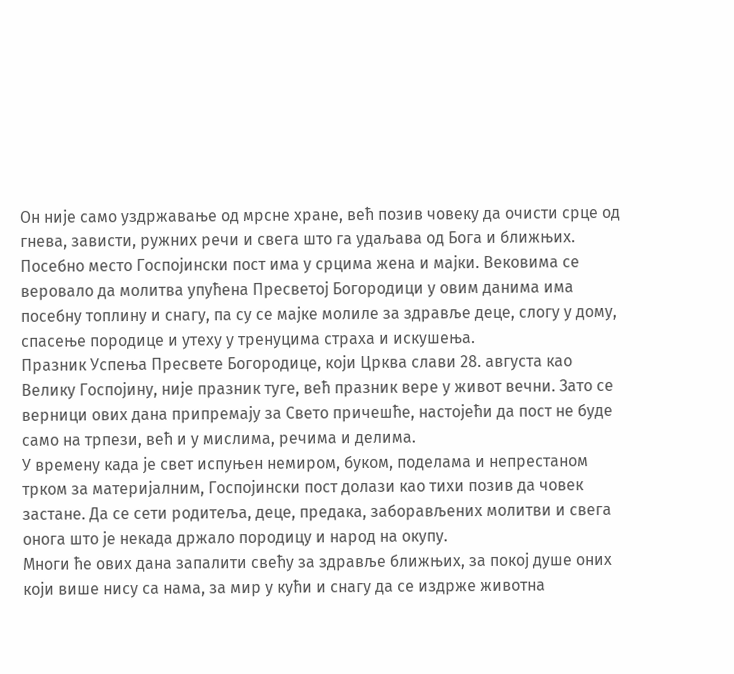Он није само уздржавање од мрсне хране, већ позив човеку да очисти срце од гнева, зависти, ружних речи и свега што га удаљава од Бога и ближњих.
Посебно место Госпојински пост има у срцима жена и мајки. Вековима се веровало да молитва упућена Пресветој Богородици у овим данима има посебну топлину и снагу, па су се мајке молиле за здравље деце, слогу у дому, спасење породице и утеху у тренуцима страха и искушења.
Празник Успења Пресвете Богородице, који Црква слави 28. августа као Велику Госпојину, није празник туге, већ празник вере у живот вечни. Зато се верници ових дана припремају за Свето причешће, настојећи да пост не буде само на трпези, већ и у мислима, речима и делима.
У времену када је свет испуњен немиром, буком, поделама и непрестаном трком за материјалним, Госпојински пост долази као тихи позив да човек застане. Да се сети родитеља, деце, предака, заборављених молитви и свега онога што је некада држало породицу и народ на окупу.
Многи ће ових дана запалити свећу за здравље ближњих, за покој душе оних који више нису са нама, за мир у кући и снагу да се издрже животна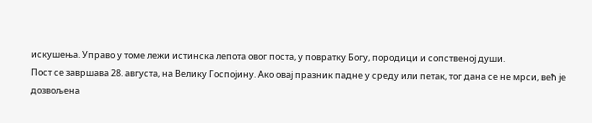искушења. Управо у томе лежи истинска лепота овог поста, у повратку Богу, породици и сопственој души.
Пост се завршава 28. августа, на Велику Госпојину. Ако овај празник падне у среду или петак, тог дана се не мрси, већ је дозвољена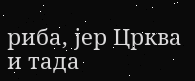риба, јер Црква и тада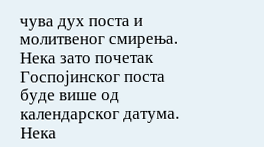чува дух поста и молитвеног смирења.
Нека зато почетак Госпојинског поста буде више од календарског датума. Нека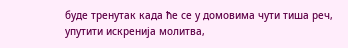буде тренутак када ће се у домовима чути тиша реч, упутити искренија молитва,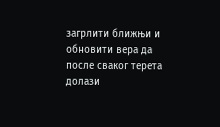загрлити ближњи и обновити вера да после сваког терета долази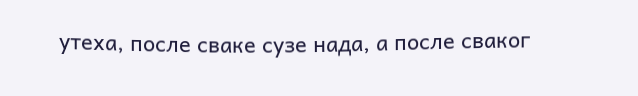утеха, после сваке сузе нада, а после сваког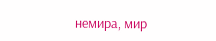немира, мир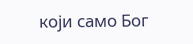који само Бог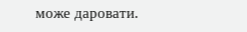може даровати.